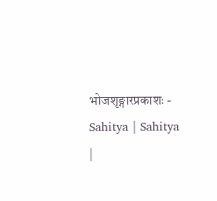भोजशृङ्गारप्रकाशः - Sahitya | Sahitya |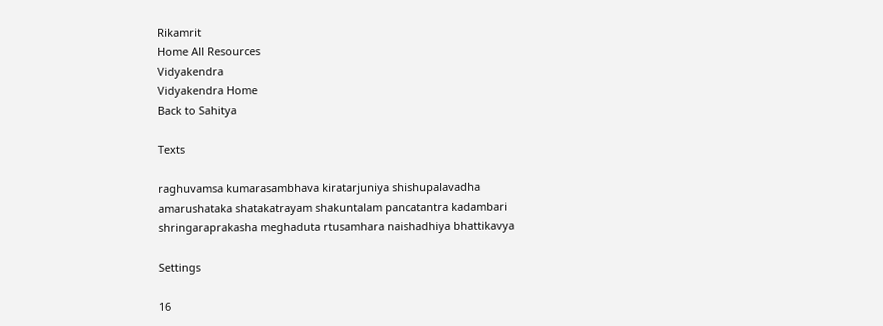Rikamrit
Home All Resources
Vidyakendra
Vidyakendra Home
Back to Sahitya

Texts

raghuvamsa kumarasambhava kiratarjuniya shishupalavadha amarushataka shatakatrayam shakuntalam pancatantra kadambari shringaraprakasha meghaduta rtusamhara naishadhiya bhattikavya

Settings

16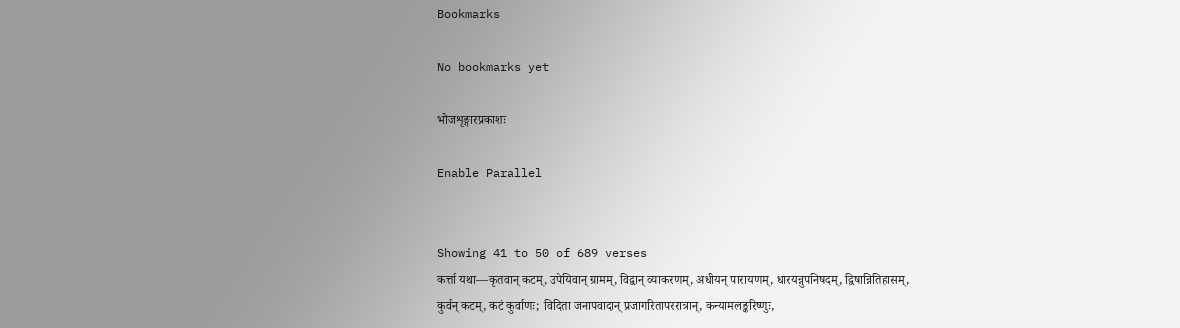Bookmarks

No bookmarks yet

भोजशृङ्गारप्रकाशः

Enable Parallel


Showing 41 to 50 of 689 verses
कर्त्ता यथा—कृतवान् कटम्, उपेयिवान् ग्रामम्, विद्वान् व्याकरणम्, अधीयन् पारायणम्, धारयन्नुपनिषदम्, द्विषान्नितिहासम्, कुर्वन् कटम्, कटं कुर्वाणः; विदिता जनापवादान् प्रजागरितापररात्रान्, कन्यामलङ्करिष्णुः,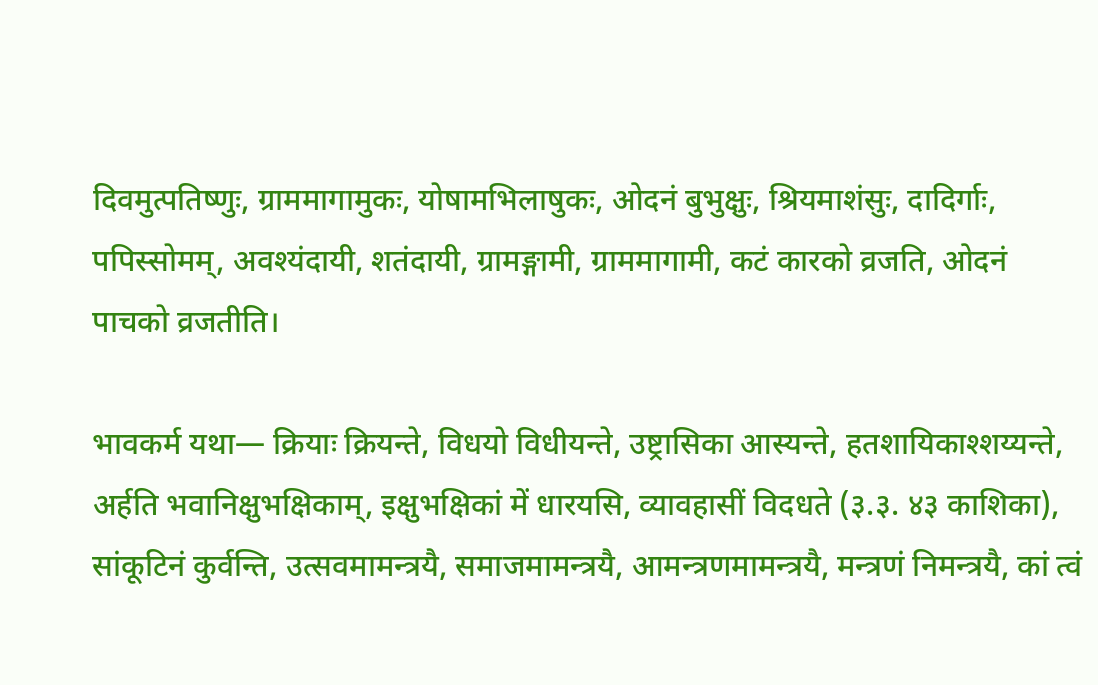दिवमुत्पतिष्णुः, ग्राममागामुकः, योषामभिलाषुकः, ओदनं बुभुक्षुः, श्रियमाशंसुः, दादिर्गाः, पपिस्सोमम्, अवश्‍यंदायी, शतंदायी, ग्रामङ्गामी, ग्राममागामी, कटं कारको व्रजति, ओदनं पाचको व्रजतीति।

भावकर्म यथा— क्रियाः क्रियन्ते, विधयो विधीयन्ते, उष्ट्रासिका आस्यन्ते, हतशायिकाश्शय्यन्ते, अर्हति भवानिक्षुभक्षिकाम्, इक्षुभक्षिकां में धारयसि, व्यावहासीं विदधते (३.३. ४३ काशिका), सांकूटिनं कुर्वन्ति, उत्सवमामन्त्रयै, समाजमामन्त्रयै, आमन्त्रणमामन्त्रयै, मन्त्रणं निमन्त्रयै, कां त्वं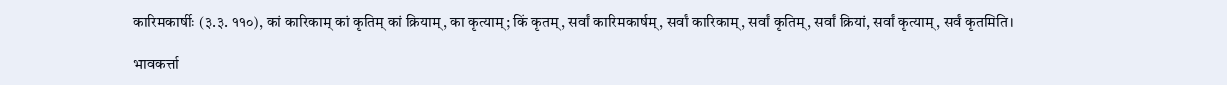कारिमकार्षीः (३.३. ११०), कां कारिकाम् कां कृतिम् कां क्रियाम्, का कृत्याम्; किं कृतम्, सर्वां कारिमकार्षम्, सर्वां कारिकाम्, सर्वां कृतिम्, सर्वां क्रियां, सर्वां कृत्याम्, सर्वं कृतमिति।

भावकर्त्ता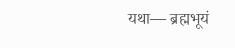यथा— ब्रह्मभूयं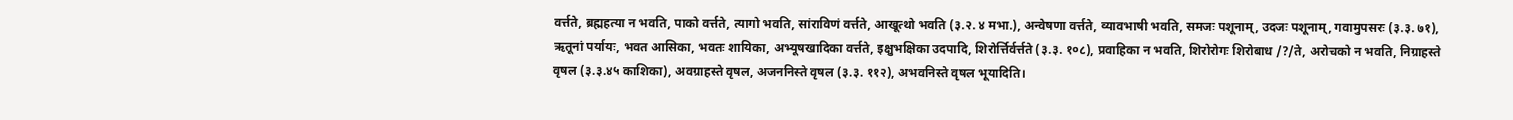वर्त्तते, ब्रह्महत्या न भवति, पाको वर्त्तते, त्यागो भवति, सांराविणं वर्त्तते, आखूत्थो भवति (३.२. ४ मभा.), अन्वेषणा वर्त्तते, व्यावभाषी भवति, समजः पशूनाम्, उदजः पशूनाम्, गवामुपसरः (३.३. ७१), ऋतूनां पर्यायः, भवत आसिका, भवतः शायिका, अभ्यूषखादिका वर्त्तते, इक्षुभक्षिका उदपादि, शिरोर्त्तिर्वर्त्तते (३.३. १०८), प्रवाहिका न भवति, शिरोरोगः शिरोबाध /?/ते, अरोचको न भवति, निग्राहस्ते वृषल (३.३.४५ काशिका), अवग्राहस्ते वृषल, अजननिस्ते वृषल (३.३. ११२), अभवनिस्ते वृषल भूयादिति।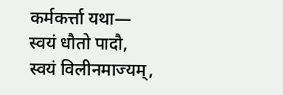कर्मकर्त्ता यथा— स्वयं धौतो पादौ, स्वयं विलीनमाज्यम्,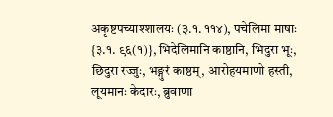अकृष्टपच्याश्शालयः (३.१. ११४), पचेलिमा माषाः {३.१. ९६(१)}, भिदेलिमानि काष्ठानि, भिदुरा भूः, छिदुरा रज्जुः, भङ्गुरं काष्ठम्, आरोहयमाणो हस्ती, लूयमानः केदारः, ब्रुवाणा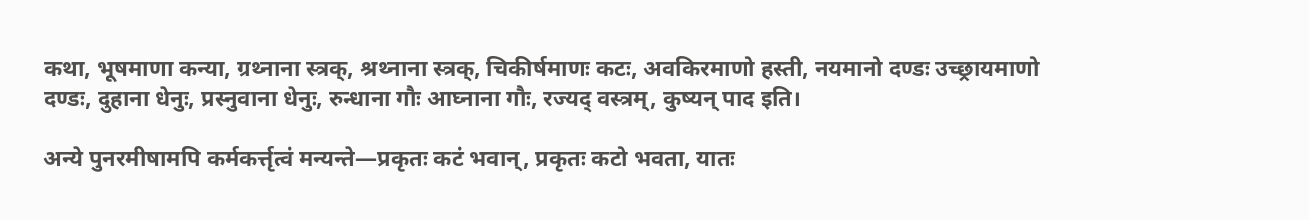कथा, भूषमाणा कन्या, ग्रथ्नाना स्त्रक्, श्रथ्नाना स्त्रक्, चिकीर्षमाणः कटः, अवकिरमाणो हस्ती, नयमानो दण्डः उच्छ्रायमाणो दण्डः, दुहाना धेनुः, प्रस्नुवाना धेनुः, रुन्धाना गौः आघ्नाना गौः, रज्यद् वस्त्रम्, कुष्यन् पाद इति।

अन्ये पुनरमीषामपि कर्मकर्त्तृत्वं मन्यन्ते—प्रकृतः कटं भवान्, प्रकृतः कटो भवता, यातः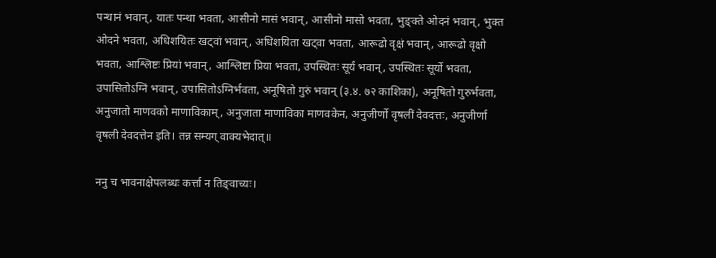पन्थानं भवान्, यातः पन्था भवता, आसीनो मासं भवान्, आसीनो मासो भवता, भुङ्क्ते ओदनं भवान्, भुक्त ओदने भवता, अधिशयितः खट्वां भवान्, अधिशयिता खट्वा भवता, आरूढो वृक्षं भवान्, आरूढो वृक्षो भवता, आश्लिष्टः प्रियां भवान्, आश्लिष्टा प्रिया भवता, उपस्थितः सूर्यं भवान्, उपस्थितः सूर्यो भवता, उपासितोऽग्निं भवान्, उपासितोऽग्निर्भवता, अनूषितो गुरुं भवान् (३.४. ७२ काशिका), अनूषितो गुरुर्भवता, अनुजातो माणवको माणाविकाम्, अनुजाता माणाविका माणवकेन, अनुजीर्णो वृषलीं देवदत्तः, अनुजीर्णा वृषली देवदत्तेन इति। तन्न सम्यग् वाक्‍यभेदात्॥

ननु च भावनाक्षेपलब्धः कर्त्ता न तिङ्वाच्यः।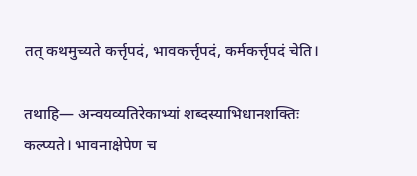तत् कथमुच्यते कर्त्तृपदं, भावकर्त्तृपदं, कर्मकर्त्तृपदं चेति।

तथाहि— अन्वयव्यतिरेकाभ्यां शब्दस्याभिधानशक्तिः कल्प्यते। भावनाक्षेपेण च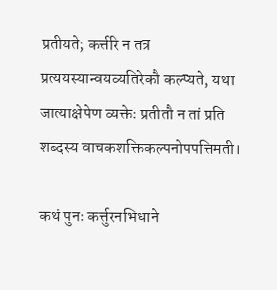प्रतीयते; कर्त्तरि न तत्र प्रत्ययस्यान्वयव्यतिरेकौ कल्प्यते, यथा जात्याक्षेपेण व्यक्तेः प्रतीतौ न तां प्रति शब्दस्य वाचकशक्तिकल्पनोपपत्तिमती।

कथं पुनः कर्त्तुरनभिधाने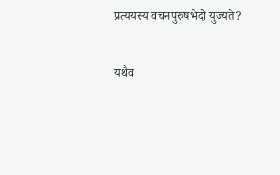प्रत्ययस्य वचनपुरुषभेदो युज्यते?

यथैव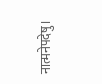नात्मनेपदेषु।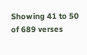Showing 41 to 50 of 689 verses